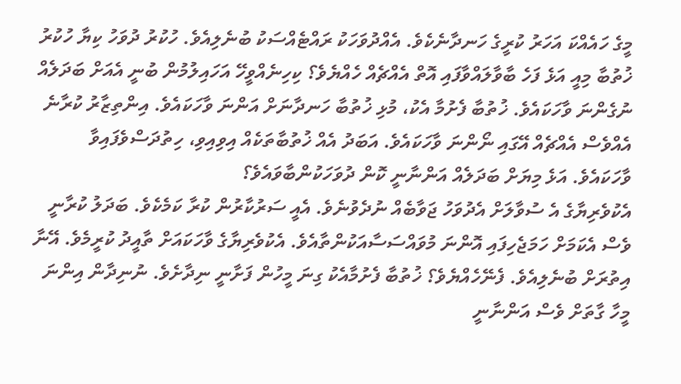މީގެ ހައެއްކަ އަހަރު ކުރީގެ ހަނދާނެކެވެ. އެއްދުވަހަކު ރައްޓެއްސަކު ބުނެލިއެވެ. ހުކުރު ދުވަހު ކިޔާ ހުކުރު ޚުތުބާ މިއީ އަޅެ ފަހެ ބާވާލައްވާފައި އޮތް އެއްޗެއް ހެއްޔެވެ؟ ކިހިނެއްވީހޭ އަހައިލުމުން ބުނީ އެއަށް ބަދަލެއް ނުގެންނަ ވާހަކައެވެ. ޚުތުބާ ފެށުމާ އެކު، މުޅި ޚުތުބާ ހަނދާނަށް އަންނަ ވާހަކައެވެ. އިންތިޒާރު ކުރާނެ އެއްވެސް އެއްޗެއް އޭގައި ނޯންނަ ވާހަކައެވެ. އަބަދު އެއް ޚުތުބާތަކެއް އިވިއިވި، ހިތުދަސްވެފައިވާ ވާހަކައެވެ. އަޅެ މިޔަށް ބަދަލެއް އަންނާނީ ކޮން ދުވަހަކުންބާވައެވެ؟
އެކުވެރިޔާގެ އެ ސުވާލަށް އެދުވަހު ޖަވާބެއް ނުދެވުނެވެ. އެއީ ސަރުކާރުން ކުރާ ކަމެކެވެ. ބަދަލު ކުރާނީ ވެސް އެކަމަށް ހަމަޖެހިފައި އޮންނަ މުވައްސަސާއަކުންތާއެވެ. އެކުވެރިޔާގެ ވާހަކައަށް ތާއީދު ކުރީމެވެ. އޭނާ އިތުރަށް ބުނެލިއެވެ. ފެނޭހެއްޔެވެ؟ ޚުތުބާ ފެށުމާއެކު ގިނަ މީހުން ފަށާނީ ނިދާށެވެ. ނުނިދާން އިންނަ މީހާ ގާތަށް ވެސް އަންނާނީ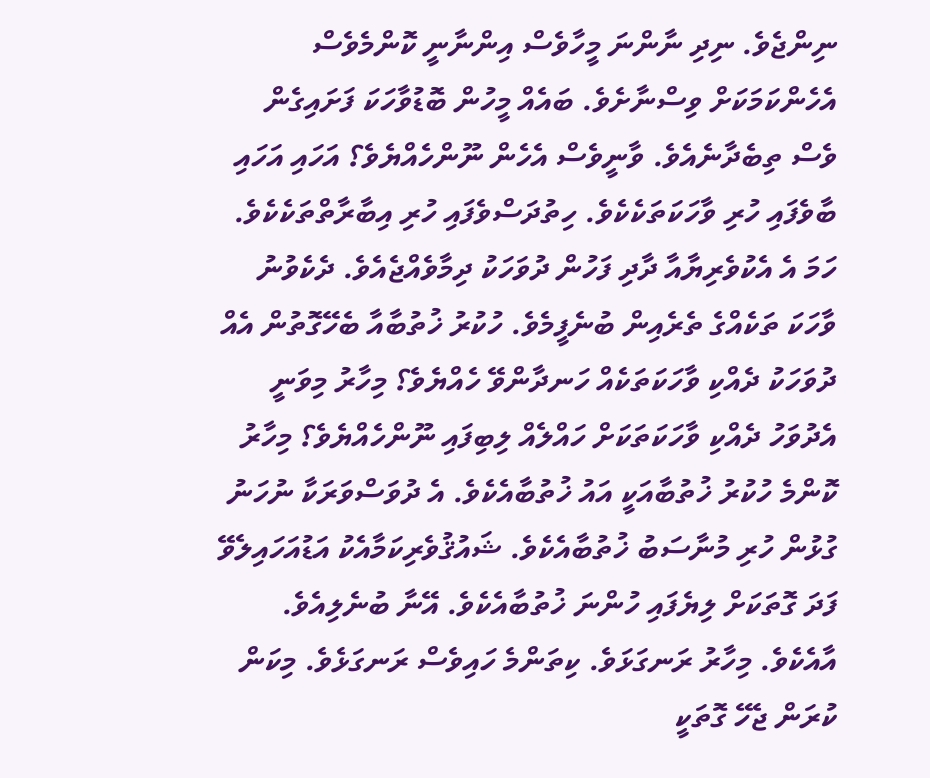ނިންޖެވެ. ނިދި ނާންނަ މީހާވެސް އިންނާނީ ކޮންމެވެސް އެހެންކަމަކަށް ވިސްނާށެވެ. ބައެއް މީހުން ބޮޑުވާހަކަ ފަށައިގެން ވެސް ތިބެދާނެއެވެ. ވާނީވެސް އެހެން ނޫންހެއްޔެވެ؟ އަހައި އަހައި ބާވެފައި ހުރި ވާހަކަތަކެކެވެ. ހިތުދަސްވެފައި ހުރި އިބާރާތްތަކެކެވެ.
ހަމަ އެ އެކުވެރިޔާއާ ދާދި ފަހުން ދުވަހަކު ދިމާވެއްޖެއެވެ. ދެކެވުނު ވާހަކަ ތަކެއްގެ ތެރެއިން ބުނެފީމެވެ. ހުކުރު ޚުތުބާއާ ބެހޭގޮތުން އެއް ދުވަހަކު ދެއްކި ވާހަކަތަކެއް ހަނދާންވޭ ހެއްޔެވެ؟ މިހާރު މިވަނީ އެދުވަހު ދެއްކި ވާހަކަތަކަށް ހައްލެއް ލިބިފައި ނޫންހެއްޔެވެ؟ މިހާރު ކޮންމެ ހުކުރު ޚުތުބާއަކީ އައު ޚުތުބާއެކެވެ. އެ ދުވަސްވަރަކާ ނުހަނު ގުޅުން ހުރި މުނާސަބު ޚުތުބާއެކެވެ. ޝައުޤުވެރިކަމާއެކު އަޑުއަހައިލެވޭ ފަދަ ގޮތަކަށް ލިޔެފައި ހުންނަ ޚުތުބާއެކެވެ. އޭނާ ބުނެލިއެވެ. އާއެކެވެ. މިހާރު ރަނގަޅަވެ. ކިތަންމެ ހައިވެސް ރަނގަޅެވެ. މިކަން ކުރަން ޖެހޭ ގޮތަކީ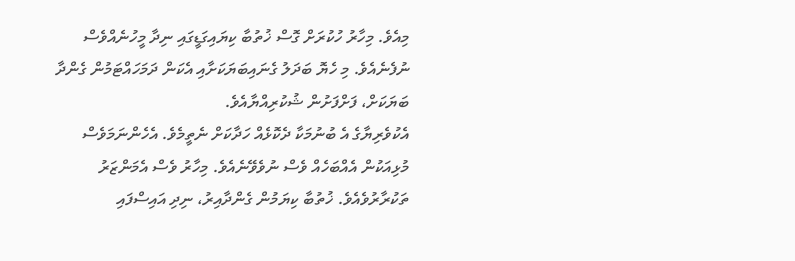މިއެވެ. މިހާރު ހުކުރަށް ގޮސް ޚުތުބާ ކިޔައިގަޑީގައި ނިދާ މީހުނެއްވެސް ނުފެނެއެވެ. މި ހެޔޮ ބަދަލު ގެނައިބަޔަކަށާއި އެކަން ދަމަހައްޓަމުން ގެންދާ ބަޔަކަށް، ފަށްފަށުން ޝުކުރިއްޔާއެވެ.
އެކުވެރިޔާގެ އެ ބުނުމަކާ ދެކޮޅެއް ހަދާކަށް ނެތީމެވެ. އެހެންނަމަވެސް މުޅިއަކުން އެއްބަހެއް ވެސް ނުވެވޭނެއެވެ. މިހާރު ވެސް އެމަންޒަރު ތަކުރާރުވެއެވެ. ޚުތުބާ ކިޔަމުން ގެންދާއިރު، ނިދި އައިސްފައި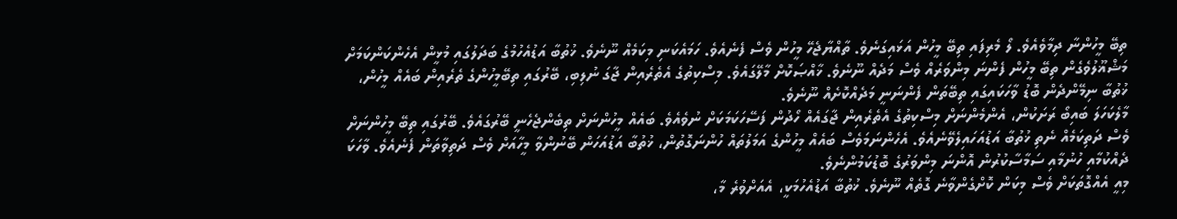ތިބޭ މީހުންނާ ދިމާވެއެވެ. ލޯ މެރިފައި ތިބޭ މީހުން އަޅައިގަނެވެ. ތާއްޔާޖެހޭ މީހުން ވެސް ފެނެއެވެ. ހަމައެކަނި މިކަމެއް ނޫނެވެ. ޚުތުބާ އަޑުއެހުމުގެ ބަދަލުގައި މުޅީން އެހެންކަންކަމަށް މަޝްޣޫލުވެގެން ތިބޭ މީހުން ފެންނަ މިންވަރެއް ވެސް މަދެއް ނޫނެވެ. ޚާއްޞަކޮށް މާލޭގައެވެ. މިސްކިތުގެ އެތެރެއިން ޖާގަ ނުލިބި، ބޭރުގައި ތިބޭމީހުންގެ ތެރެއިން ބައެއް މީހުން، ޚުތުބާ ނިމޭންދެން ބޮޑު ވާހަކައިގައި ތިބޭތަން ފެންނަނީ މަދެއްކޮށެއް ނޫނެވެ.
މާލެކަހަލަ ބައިބޯ ރަށަކުން، އެންމެންނަށް މިސްކިތުގެ އެތެރެއިން ޖާގައެއް ހޯދުން ފަސޭހަކަމަކަށް ނުވެއެވެ. ބައެއް މީހުންނަށް ތިބެންޖެހެނީ ބޭރުގައެވެ. ބޭރުގައި ތިބޭ މީހުންނަށް ވެސް ދަތިކަމެއް ނެތި ޚުތުބާ އަޑުއަހައިލެވޭނެއެވެ. އެހެންނަމަވެސް ބައެއް މީހުންގެ އަމަލުތައް ހުންނަގޮތުން، ޚުތުބާ އަޑުއަހަން ބޭނުންވާ މީހާއަށް ވެސް ދަތިވާތަން ފެނެއެވެ. ވާހަކަ ދެއްކުމާއި ހުނުމާއި ސަމާސާކުރުން އޮންނަ މިންވަރުގެ ބޮޑުކަމުންނެވެ.
މިއީ އެއްގޮތަކަށް ވެސް މިކަން ކޮށްގެންވާނެ ގޮތެއް ނޫނެވެ. ޚުތުބާ އަޑުއެހުމަކީ، އެއަށްވުރެ މާ،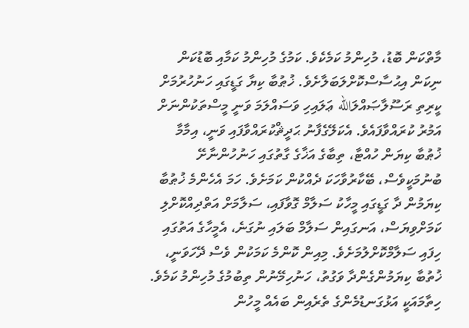މާތްކަން ބޮޑު، މުހިންމު ކަމެކެވެ. ކަމުގެ މުހިންމު ކަމާއި ބޮޑުކަން ނިކަން އިޙުސާސްކޮށްލަބަލާށެވެ. ޚުޠުބާ ކިޔާ ގަޑީގައި ހަނުހުރުމަށް ކީރިތި ރަސޫލާޞައްލަالله ޢަލައިހި ވަސައްލަމަ ވަނީ މީސްތަކުންނަށް އަމުރު ކުރައްވާފައެވެ. އެކަލޭގެފާނު ޙަދީޘްކުރައްވާފައި ވަނީ، އިމާމާ ޚުޠުބާ ކިޔަން ހުއްޓާ، ތިބާގެ އަޚާގެ ގާތުގައި ހަނުހުންނާށޭ ބުނުމަކީވެސް، ބޭކާރުވާހަކަ ދެއްކުން ކަމަށެވެ. ހަމަ އެހެންމެ ޚުޠުބާ ކިޔަމުން ދާ ގަޑީގައި މީހާކު ސަލާމް ގޮވާފައި، ސަލާމަށް އަތްދިއްކޮށްލި ކަމަށްވިޔަސް، އަނގައިން ސަލާމް ބަލައި ނުގަނެ، އެމީހާގެ އަތުގައި ހިފައި ސަލާމްކޮށްލުމަށެވެ. މިއިން ކޮންމެ ކަމަކުން ވެސް ދޭހަވަނީ، ޚުތުބާ ކިޔަމުންގެންދާ ވަގުތު، ހަނުހިމޭނުން ތިބުމުގެ މުހިންމު ކަމެވެ. ހިތާމައަކީ އަޅުގަނޑުމެންގެ ތެރެއިން ބައެއް މީހުން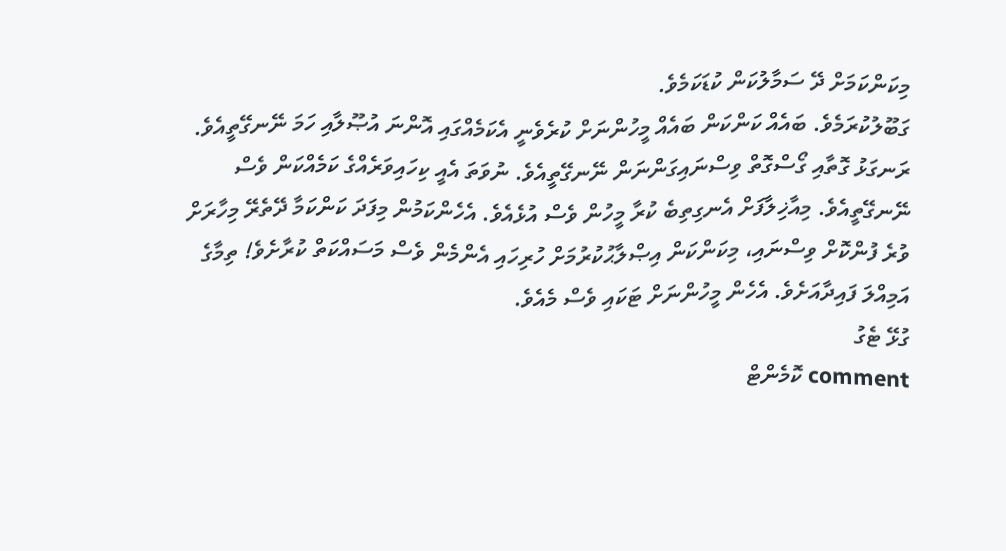މިކަންކަމަށް ދޭ ސަމާލުކަން ކުޑަކަމެވެ.
ގަބޫލުކުރަމެވެ. ބައެއް ކަންކަން ބައެއް މީހުންނަށް ކުރެވެނީ އެކަމެއްގައި އޮންނަ އުޞޫލާއި ހަމަ ނޭނގޭތީއެވެ. ރަނގަޅު ގޮތާއި ގޯސްގޮތް ވިސްނައިގަންނަން ނޭނގޭތީއެވެ. ނުވަތަ އެއީ ކިހައިވަރެއްގެ ކަމެއްކަން ވެސް ނޭނގޭތީއެވެ. މިއާޚިލާފަށް އެނގިތިބެ ކުރާ މީހުން ވެސް އުޅެއެވެ. އެހެންކަމުން މިފަދަ ކަންކަމާ ދޭތެރޭ މިހާރަށް ވުރެ ފުންކޮށް ވިސްނައި، މިކަންކަން އިޞްލާޙުކުރުމަށް ހުރިހައި އެންމެން ވެސް މަސައްކަތް ކުރާށެވެ! ތިމާގެ އަމިއްލަ ފައިދާއަށެވެ. އެހެން މީހުންނަށް ޓަކައި ވެސް މެއެވެ.
ގުޅޭ ޓެގު
comment ކޮމެންޓް